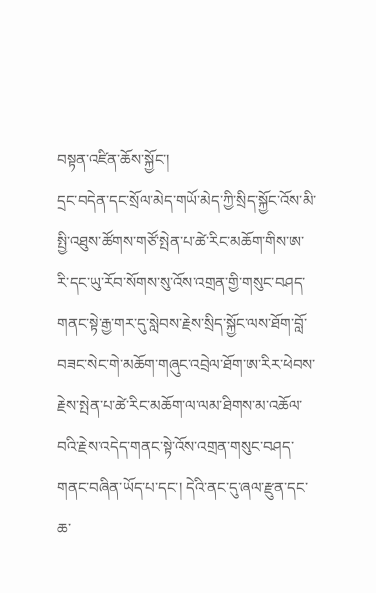བསྟན་འཛིན་ཆོས་སྐྱོང་།
དྲང་བདེན་དང་སྲོལ་མེད་གཡོ་མེད་ཀྱི་སྲིད་སྐྱོང་འོས་མི་སྤྱི་འཐུས་ཚོགས་གཙོ་སྤེན་པ་ཚེ་རིང་མཆོག་གིས་ཨ་རི་དང་ཡུ་རོབ་སོགས་སུ་འོས་འགྲན་གྱི་གསུང་བཤད་གནང་སྟེ་རྒྱ་གར་དུ་སླེབས་རྗེས་སྲིད་སྐྱོང་ལས་ཐོག་བློ་བཟང་སེང་གེ་མཆོག་གཞུང་འབྲེལ་ཐོག་ཨ་རིར་ཕེབས་རྗེས་སྤེན་པ་ཚེ་རིང་མཆོག་ལ་ལམ་ཐིགས་མ་འཆོལ་བའི་རྗེས་འདེད་གནང་སྟེ་འོས་འགྲན་གསུང་བཤད་གནང་བཞིན་ཡོད་པ་དང་། དེའི་ནང་དུ་ཞལ་རྫུན་དང་ཆ་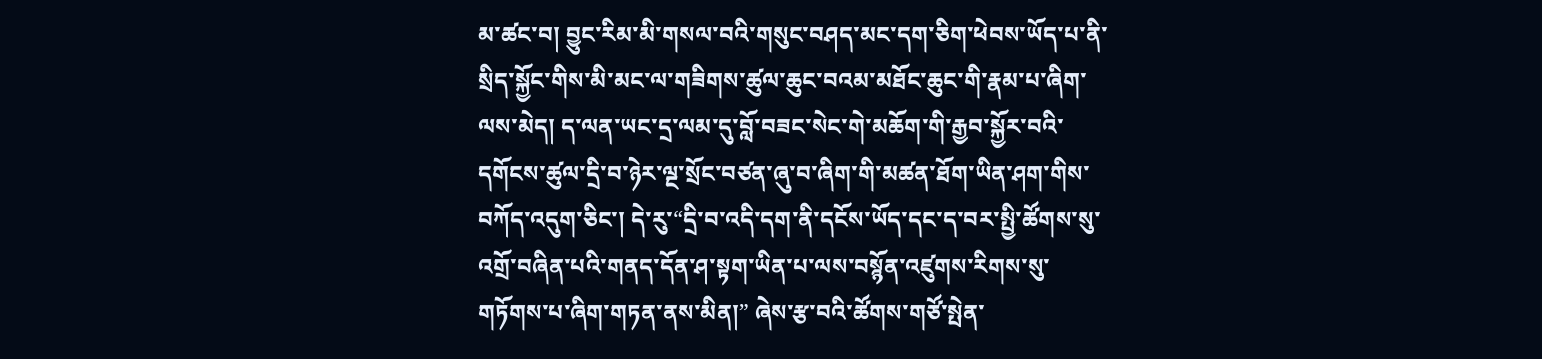མ་ཚང་བ། བྱུང་རིམ་མི་གསལ་བའི་གསུང་བཤད་མང་དག་ཅིག་ཕེབས་ཡོད་པ་ནི་སྲིད་སྐྱོང་གིས་མི་མང་ལ་གཟིགས་ཚུལ་ཆུང་བའམ་མཐོང་ཆུང་གི་རྣམ་པ་ཞིག་ལས་མེད། ད་ལན་ཡང་དྲ་ལམ་དུ་བློ་བཟང་སེང་གེ་མཆོག་གི་རྒྱབ་སྐྱོར་བའི་དགོངས་ཚུལ་དྲི་བ་ཉེར་ལྔ་སྲོང་བཙན་ཞུ་བ་ཞིག་གི་མཚན་ཐོག་ཡིན་ཤག་གིས་བཀོད་འདུག་ཅིང་། དེ་རུ་“དྲི་བ་འདི་དག་ནི་དངོས་ཡོད་དང་ད་བར་སྤྱི་ཚོགས་སུ་འགྲོ་བཞིན་པའི་གནད་དོན་ཤ་སྟག་ཡིན་པ་ལས་བསྙོན་འཛུགས་རིགས་སུ་གཏོགས་པ་ཞིག་གཏན་ནས་མིན།” ཞེས་རྩ་བའི་ཚོགས་གཙོ་སྤེན་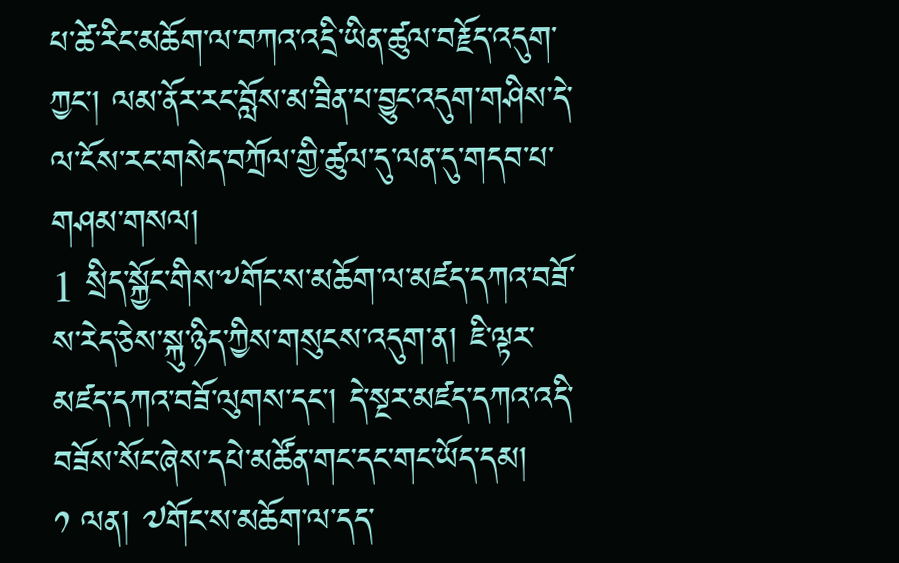པ་ཚེ་རིང་མཆོག་ལ་བཀའ་འདྲི་ཡིན་ཚུལ་བརྗོད་འདུག་ཀྱང་། ལམ་ནོར་རང་བློས་མ་ཟིན་པ་བྱུང་འདུག་གཤིས་དེ་ལ་ངོས་རང་གསེད་བཀྲོལ་གྱི་ཚུལ་དུ་ལན་དུ་གདབ་པ་གཤམ་གསལ།
1 སྲིད་སྐྱོང་གིས་༸གོང་ས་མཆོག་ལ་མཛད་དཀའ་བཟོ་ས་རེད་ཅེས་སྐུ་ཉིད་ཀྱིས་གསུངས་འདུག་ན། ཇི་ལྟར་མཛད་དཀའ་བཟོ་ལུགས་དང་། དེ་སྔར་མཛད་དཀའ་འདི་བཟོས་སོང་ཞེས་དཔེ་མཚོན་གང་དང་གང་ཡོད་དམ།
༡ ལན། ༧གོང་ས་མཆོག་ལ་དད་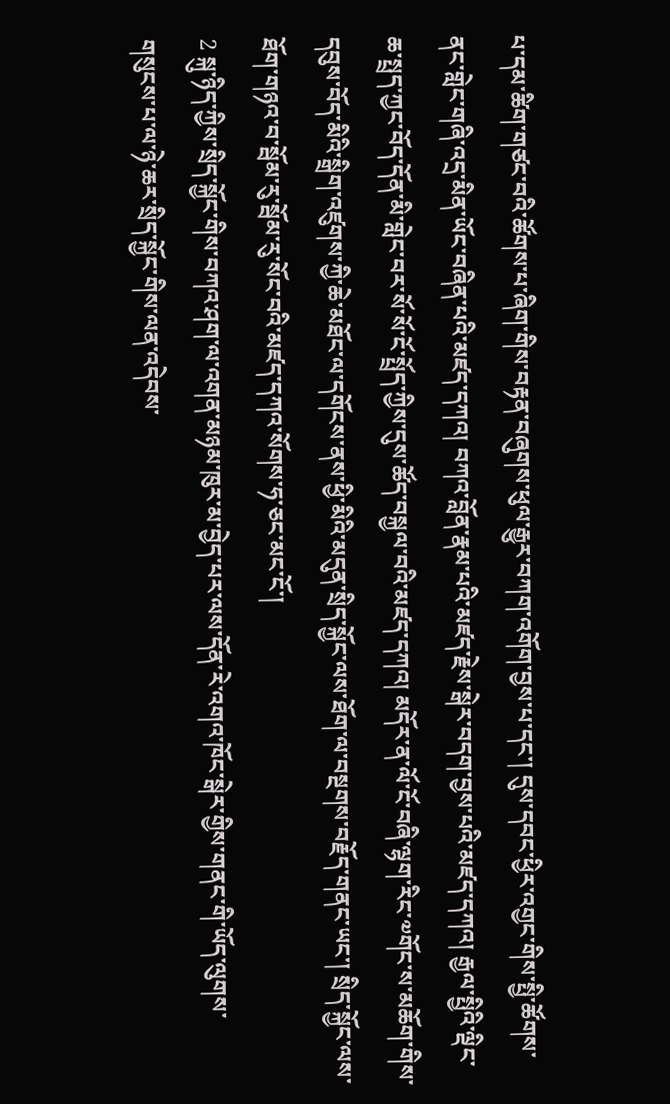པ་དམ་ཚིག་གཙང་བའི་ཚོགས་པ་ཞིག་གིས་བརྟན་བཞུགས་ཕུལ་རྒྱུར་བཀག་འགོག་བྱས་པ་དང་། དུས་དབང་ཕྱིར་འགྱང་གིས་སྤྱི་ཚོགས་ནང་གླེང་གཞི་འདྲ་མིན་ཡོང་བཞིན་པའི་མཛད་དཀའ། བཀའ་བློན་རྣམ་པའི་མཛད་རྗེས་སྒེར་བདག་བྱས་པའི་མཛད་དཀའ། རྒྱལ་སྤྱིའི་ལྡིང་ཆ་སྤྲད་ཀྱང་བོད་དོན་མི་གླེང་བར་སོ་སོ་ངོ་སྤྲོད་ཀྱིས་དུས་ཚོད་བསྐྱལ་བའི་མཛད་དཀའ། མདོར་ན་ལོ་ངོ་བཞི་ལྷག་རིང་༧གོང་ས་མཆོག་གིས་དབུས་བོད་མིའི་སྒྲིག་འཛུགས་ཀྱི་ཆེ་མཐོང་ལ་དགོངས་ནས་ཕྱི་མིའི་མདུན་སྲིད་སྐྱོང་ལས་ཐོག་ལ་བསྔགས་བརྗོད་གནང་ཡང་། སྲིད་སྐྱོང་ལས་ཐོག་གཉའ་བ་སྦོམ་རུ་སྦོམ་རུ་སོང་བའི་མཛད་དཀའ་སོགས་ཧ་ཅང་མང་ངོ་།
2 སྐུ་ཉིད་ཀྱིས་སྲིད་སྐྱོང་གིས་བཀའ་ཤག་ལ་འགན་མཉམ་ཁུར་མ་བྱེད་པར་ལས་དོན་རེ་འགའ་ཁོང་སྒེར་གྱིས་གནང་གི་ཡོད་ལུགས་གསུངས་པ་ལ་ཉེ་ཆར་སྲིད་སྐྱོང་གིས་ལན་འདེབས་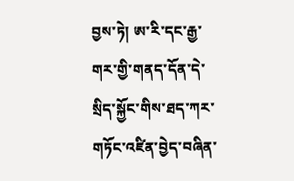བྱས་ཏེ། ཨ་རི་དང་རྒྱ་གར་གྱི་གནད་དོན་དེ་སྲིད་སྐྱོང་གིས་ཐད་ཀར་གཏོང་འཛིན་བྱེད་བཞིན་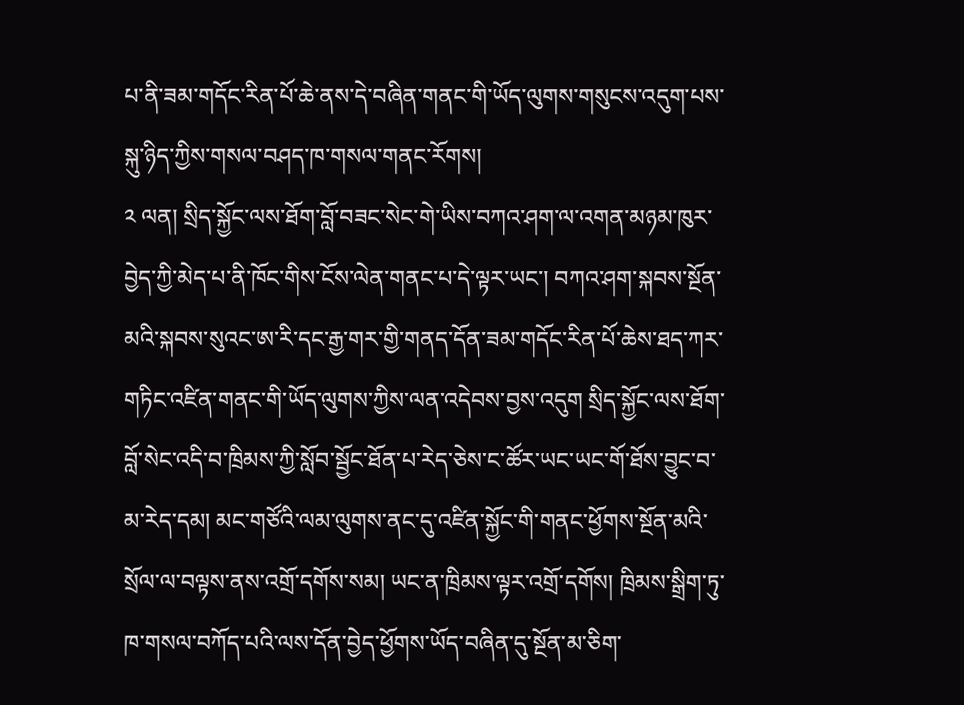པ་ནི་ཟམ་གདོང་རིན་པོ་ཆེ་ནས་དེ་བཞིན་གནང་གི་ཡོད་ལུགས་གསུངས་འདུག་པས་སྐུ་ཉིད་ཀྱིས་གསལ་བཤད་ཁ་གསལ་གནང་རོགས།
༢ ལན། སྲིད་སྐྱོང་ལས་ཐོག་བློ་བཟང་སེང་གེ་ཡིས་བཀའ་ཤག་ལ་འགན་མཉམ་ཁུར་བྱེད་ཀྱི་མེད་པ་ནི་ཁོང་གིས་ངོས་ལེན་གནང་པ་དེ་ལྟར་ཡང་། བཀའ་ཤག་སྐབས་སྔོན་མའི་སྐབས་སུའང་ཨ་རི་དང་རྒྱ་གར་གྱི་གནད་དོན་ཟམ་གདོང་རིན་པོ་ཆེས་ཐད་ཀར་གཏིང་འཛིན་གནང་གི་ཡོད་ལུགས་ཀྱིས་ལན་འདེབས་བྱས་འདུག སྲིད་སྐྱོང་ལས་ཐོག་བློ་སེང་འདི་བ་ཁྲིམས་ཀྱི་སློབ་སྦྱོང་ཐོན་པ་རེད་ཅེས་ང་ཚོར་ཡང་ཡང་གོ་ཐོས་བྱུང་བ་མ་རེད་དམ། མང་གཙོའི་ལམ་ལུགས་ནང་དུ་འཛིན་སྐྱོང་གི་གནང་ཕྱོགས་སྔོན་མའི་སྲོལ་ལ་བལྟས་ནས་འགྲོ་དགོས་སམ། ཡང་ན་ཁྲིམས་ལྟར་འགྲོ་དགོས། ཁྲིམས་སྒྲིག་ཏུ་ཁ་གསལ་བཀོད་པའི་ལས་དོན་བྱེད་ཕྱོགས་ཡོད་བཞིན་དུ་སྔོན་མ་ཅིག་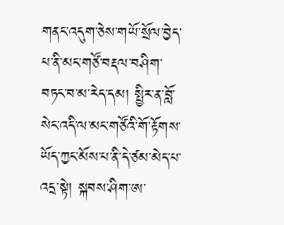གནང་འདུག་ཅེས་གཡོ་སྲོལ་བྱེད་པ་ནི་མང་གཙོ་བརྡལ་བཤིག་བཏང་བ་མ་རེད་དམ། སྤྱིར་ན་བློ་སེང་འདི་ལ་མང་གཙོའི་གོ་རྟོགས་ཡོད་ཀྱང་མོས་པ་ནི་དེ་ཙམ་མེད་པ་འདྲ་སྟེ། སྐབས་ཤིག་ཨ་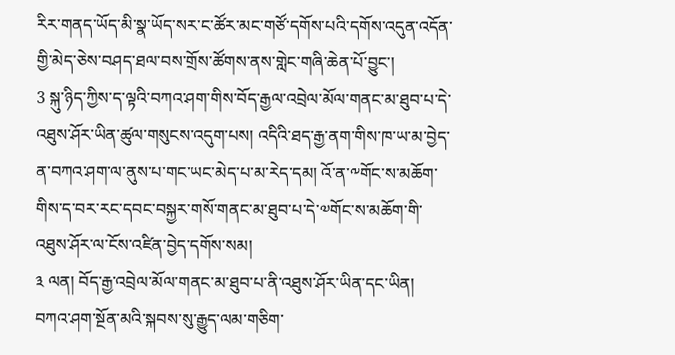རིར་གནད་ཡོད་མི་སྣ་ཡོད་སར་ང་ཚོར་མང་གཙོ་དགོས་པའི་དགོས་འདུན་འདོན་གྱི་མེད་ཅེས་བཤད་ཐལ་བས་གྲོས་ཚོགས་ནས་གླེང་གཞི་ཆེན་པོ་བྱུང་།
3 སྐུ་ཉིད་ཀྱིས་ད་ལྟའི་བཀའ་ཤག་གིས་བོད་རྒྱལ་འབྲེལ་མོལ་གནང་མ་ཐུབ་པ་དེ་འཐུས་ཤོར་ཡིན་ཚུལ་གསུངས་འདུག་པས། འདིའི་ཐད་རྒྱ་ནག་གིས་ཁ་ཡ་མ་བྱེད་ན་བཀའ་ཤག་ལ་ནུས་པ་གང་ཡང་མེད་པ་མ་རེད་དམ། འོ་ན་༸གོང་ས་མཆོག་གིས་ད་བར་རང་དབང་བསྐྱར་གསོ་གནང་མ་ཐུབ་པ་དེ་༧གོང་ས་མཆོག་གི་འཐུས་ཤོར་ལ་ངོས་འཛིན་བྱེད་དགོས་སམ།
༣ ལན། བོད་རྒྱ་འབྲེལ་མོལ་གནང་མ་ཐུབ་པ་ནི་འཐུས་ཤོར་ཡིན་དང་ཡིན། བཀའ་ཤག་སྔོན་མའི་སྐབས་སུ་རྒྱུད་ལམ་གཅིག་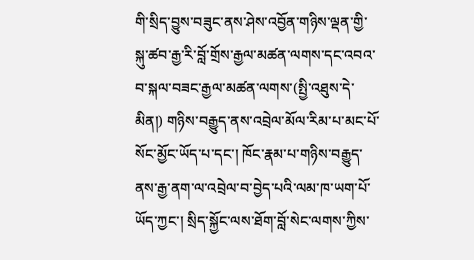གི་སྲིད་བྱུས་བཟུང་ནས་ཤེས་འབྱོན་གཉིས་ལྡན་གྱི་སྐུ་ཚབ་རྒྱ་རི་བློ་གྲོས་རྒྱལ་མཚན་ལགས་དང་འབའ་བ་སྐལ་བཟང་རྒྱལ་མཚན་ལགས་(སྤྱི་འཐུས་དེ་མིན།) གཉིས་བརྒྱུད་ནས་འབྲེལ་མོལ་རིམ་པ་མང་པོ་སོང་མྱོང་ཡོད་པ་དང་། ཁོང་རྣམ་པ་གཉིས་བརྒྱུད་ནས་རྒྱ་ནག་ལ་འབྲེལ་བ་བྱེད་པའི་ལམ་ཁ་ཡག་པོ་ཡོད་ཀྱང་། སྲིད་སྐྱོང་ལས་ཐོག་བློ་སེང་ལགས་ཀྱིས་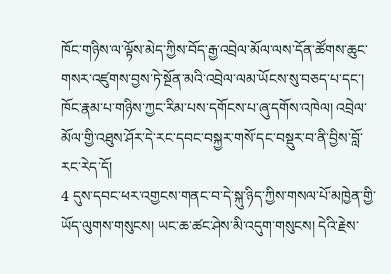ཁོང་གཉིས་ལ་ལྟོས་མེད་ཀྱིས་བོད་རྒྱ་འབྲེལ་མོལ་ལས་དོན་ཚོགས་ཆུང་གསར་འཛུགས་བྱས་ཏེ་སྔོན་མའི་འབྲེལ་ལམ་ཡོངས་སུ་བཅད་པ་དང་། ཁོང་རྣམ་པ་གཉིས་ཀྱང་རིམ་པས་དགོངས་པ་ཞུ་དགོས་འཁེལ། འབྲེལ་མོལ་གྱི་འཐུས་ཤོར་དེ་རང་དབང་བསྐྱར་གསོ་དང་བསྡུར་བ་ནི་བྱིས་བློ་རང་རེད་དོ།
4 དུས་དབང་ཕར་འགྱངས་གནང་བ་དེ་སྐུ་ཉིད་ཀྱིས་གསལ་པོ་མཁྱེན་གྱི་ཡོད་ལུགས་གསུངས། ཡང་ཆ་ཚང་ཤེས་མི་འདུག་གསུངས། དེའི་རྗེས་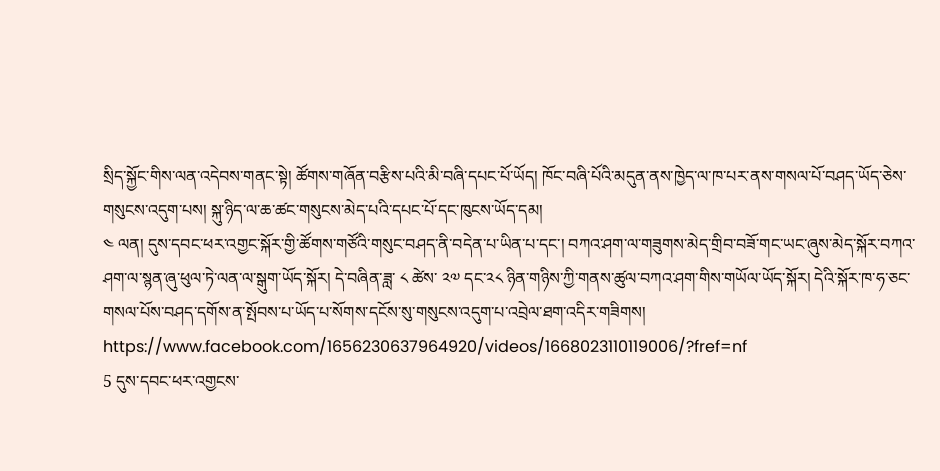སྲིད་སྐྱོང་གིས་ལན་འདེབས་གནང་སྟེ། ཚོགས་གཞོན་བརྩིས་པའི་མི་བཞི་དཔང་པོ་ཡོད། ཁོང་བཞི་པོའི་མདུན་ནས་ཁྱེད་ལ་ཁ་པར་ནས་གསལ་པོ་བཤད་ཡོད་ཅེས་གསུངས་འདུག་པས། སྐུ་ཉིད་ལ་ཆ་ཚང་གསུངས་མེད་པའི་དཔང་པོ་དང་ཁུངས་ཡོད་དམ།
༤ ལན། དུས་དབང་ཕར་འགྱང་སྐོར་གྱི་ཚོགས་གཙོའི་གསུང་བཤད་ནི་བདེན་པ་ཡིན་པ་དང་། བཀའ་ཤག་ལ་གཟུགས་མེད་གྲིབ་བཟོ་གང་ཡང་ཞུས་མེད་སྐོར་བཀའ་ཤག་ལ་སྙན་ཞུ་ཕུལ་ཏེ་ལན་ལ་སྒུག་ཡོད་སྐོར། དེ་བཞིན་ཟླ་ ༨ ཚེས་ ༢༧ དང་༢༨ ཉིན་གཉིས་ཀྱི་གནས་ཚུལ་བཀའ་ཤག་གིས་གཡོལ་ཡོད་སྐོར། དེའི་སྐོར་ཁ་ཧ་ཅང་གསལ་པོས་བཤད་དགོས་ན་སྤོབས་པ་ཡོད་པ་སོགས་དངོས་སུ་གསུངས་འདུག་པ་འབྲེལ་ཐག་འདིར་གཟིགས། https://www.facebook.com/1656230637964920/videos/1668023110119006/?fref=nf
5 དུས་དབང་ཕར་འགྱངས་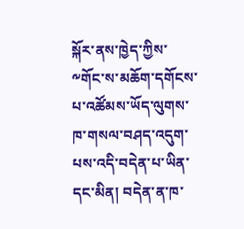སྐོར་ནས་ཁྱེད་ཀྱིས་༸གོང་ས་མཆོག་དགོངས་པ་འཚོམས་ཡོད་ལུགས་ཁ་གསལ་བཤད་འདུག་པས་འདི་བདེན་པ་ཡིན་དང་མིན། བདེན་ན་ཁ་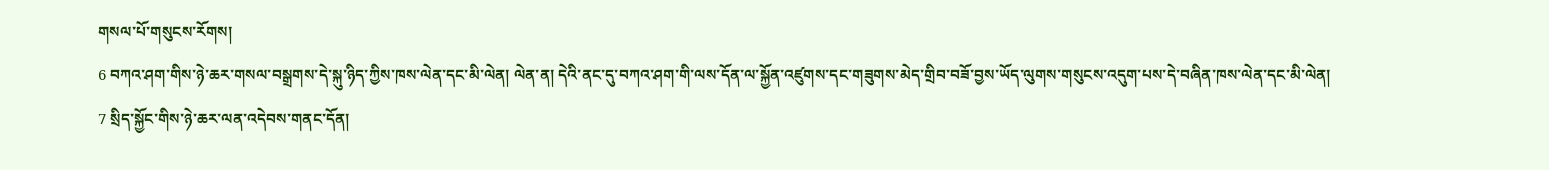གསལ་པོ་གསུངས་རོགས།
6 བཀའ་ཤག་གིས་ཉེ་ཆར་གསལ་བསྒྲགས་དེ་སྐུ་ཉིད་ཀྱིས་ཁས་ལེན་དང་མི་ལེན། ལེན་ན། དེའི་ནང་དུ་བཀའ་ཤག་གི་ལས་དོན་ལ་སྐྱོན་འཛུགས་དང་གཟུགས་མེད་གྲིབ་བཟོ་བྱས་ཡོད་ལུགས་གསུངས་འདུག་པས་དེ་བཞིན་ཁས་ལེན་དང་མི་ལེན།
7 སྲིད་སྐྱོང་གིས་ཉེ་ཆར་ལན་འདེབས་གནང་དོན།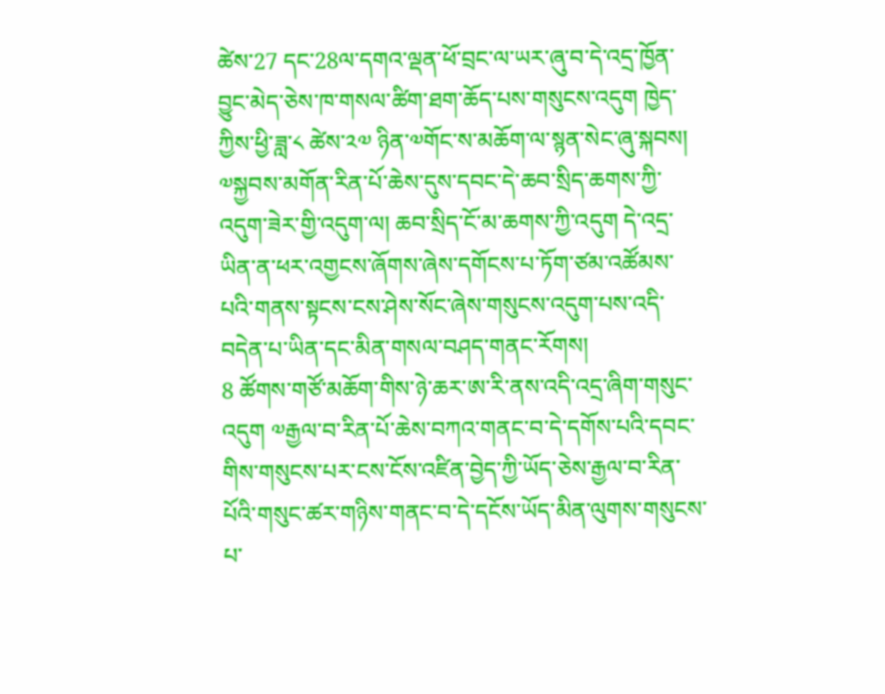ཚེས་27 དང་28ལ་དགའ་ལྡན་ཕོ་བྲང་ལ་ཡར་ཞུ་བ་དེ་འདྲ་ཁྱོན་བྱུང་མེད་ཅེས་ཁ་གསལ་ཚིག་ཐག་ཆོད་པས་གསུངས་འདུག ཁྱེད་ཀྱིས་ཕྱི་ཟླ་༨ ཚེས་༢༧ ཉིན་༧གོང་ས་མཆོག་ལ་སྙན་སེང་ཞུ་སྐབས། ༧སྐྱབས་མགོན་རིན་པོ་ཆེས་དུས་དབང་དེ་ཆབ་སྲིད་ཆགས་ཀྱི་འདུག་ཟེར་གྱི་འདུག་ལ། ཆབ་སྲིད་ངོ་མ་ཆགས་ཀྱི་འདུག དེ་འདྲ་ཡིན་ན་ཕར་འགྱངས་ཞོགས་ཞེས་དགོངས་པ་ཏོག་ཙམ་འཚོམས་པའི་གནས་སྟངས་ངས་ཤེས་སོང་ཞེས་གསུངས་འདུག་པས་འདི་བདེན་པ་ཡིན་དང་མིན་གསལ་བཤད་གནང་རོགས།
8 ཚོགས་གཙོ་མཆོག་གིས་ཉེ་ཆར་ཨ་རི་ནས་འདི་འདྲ་ཞིག་གསུང་འདུག ༧རྒྱལ་བ་རིན་པོ་ཆེས་བཀའ་གནང་བ་དེ་དགོས་པའི་དབང་གིས་གསུངས་པར་ངས་ངོས་འཛིན་བྱེད་ཀྱི་ཡོད་ཅེས་རྒྱལ་བ་རིན་པོའི་གསུང་ཚར་གཉིས་གནང་བ་དེ་དངོས་ཡོད་མིན་ལུགས་གསུངས་པ་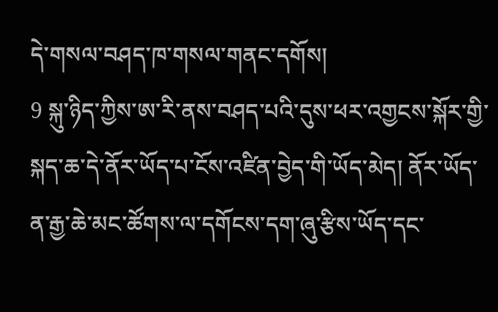དེ་གསལ་བཤད་ཁ་གསལ་གནང་དགོས།
9 སྐུ་ཉིད་ཀྱིས་ཨ་རི་ནས་བཤད་པའི་དུས་ཕར་འགྱངས་སྐོར་གྱི་སྐད་ཆ་དེ་ནོར་ཡོད་པ་ངོས་འཛིན་བྱེད་གི་ཡོད་མེད། ནོར་ཡོད་ན་རྒྱ་ཆེ་མང་ཚོགས་ལ་དགོངས་དག་ཞུ་རྩིས་ཡོད་དང་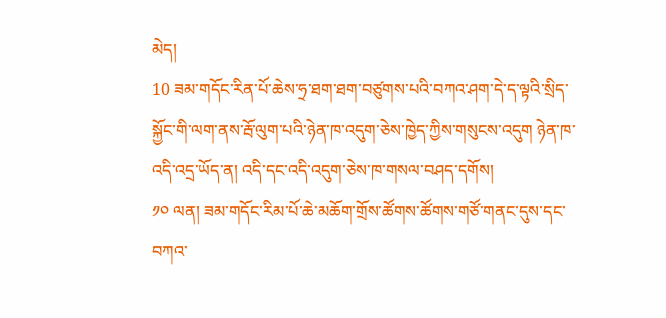མེད།
10 ཟམ་གདོང་རིན་པོ་ཆེས་ཧྲ་ཐག་ཐག་བཙུགས་པའི་བཀའ་ཤག་དེ་ད་ལྟའི་སྲིད་སྐྱོང་གི་ལག་ནས་རྦོ་ལུག་པའི་ཉེན་ཁ་འདུག་ཅེས་ཁྱེད་ཀྱིས་གསུངས་འདུག ཉེན་ཁ་འདི་འདྲ་ཡོད་ན། འདི་དང་འདི་འདུག་ཅེས་ཁ་གསལ་བཤད་དགོས།
༡༠ ལན། ཟམ་གདོང་རིམ་པོ་ཆེ་མཆོག་གྲོས་ཚོགས་ཚོགས་གཙོ་གནང་དུས་དང་བཀའ་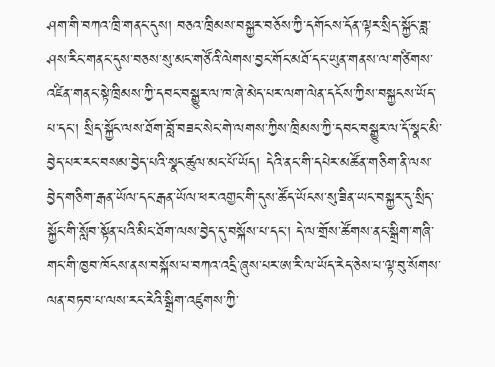ཤག་གི་བཀའ་ཁྲི་གནང་དུས། བཅའ་ཁྲིམས་བསྐྱར་བཅོས་ཀྱི་དགོངས་དོན་ལྟར་སྲིད་སྐྱོང་ཟླ་ཤས་རིང་གནང་དུས་བཅས་སུ་མང་གཙོའི་ལེགས་བྱང་གོང་མཐོ་དང་ཡུན་གནས་ལ་གཙིགས་འཛིན་གནང་སྟེ་ཁྲིམས་ཀྱི་དབང་བསྒྱུར་ལ་ཁ་ཞེ་མེད་པར་ལག་ལེན་དངོས་ཀྱིས་བསྐྱངས་ཡོད་པ་དང་། སྲིད་སྐྱོང་ལས་ཐོག་བློ་བཟང་སེང་གེ་ལགས་ཀྱིས་ཁྲིམས་ཀྱི་དབང་བསྒྱུར་ལ་དོ་སྣང་མི་བྱེད་པར་རང་བསམ་བྱེད་པའི་སྣང་ཚུལ་མང་པོ་ཡོད། དེའི་ནང་གི་དཔེར་མཚོན་གཅིག་ནི་ལས་བྱེད་གཅིག་རྒན་ཡོལ་དང་རྒན་ཡོལ་ཕར་འགྱང་གི་དུས་ཚོད་ཡོངས་སུ་ཟིན་ཡང་བསྐྱར་དུ་སྲིད་སྐྱོང་གི་སློབ་སྟོན་པའི་མིང་ཐོག་ལས་བྱེད་དུ་བསྐོས་པ་དང་། དེ་ལ་གྲོས་ཚོགས་ནང་སྒྲིག་གཞི་གང་གི་ཁྱབ་ཁོངས་ནས་བསྐོས་པ་བཀའ་འདྲི་ཞུས་པར་ཨ་རི་ལ་ཡོད་རེད་ཅེས་པ་ལྟ་བུ་སོགས་ལན་བཏབ་པ་ལས་རང་རེའི་སྒྲིག་འཛུགས་ཀྱི་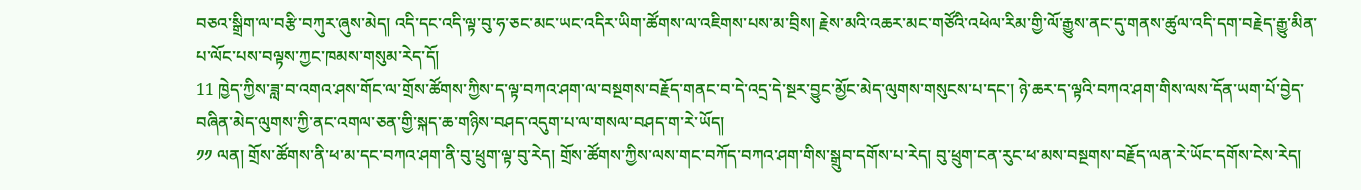བཅའ་སྒྲིག་ལ་བརྩི་བཀུར་ཞུས་མེད། འདི་དང་འདི་ལྟ་བུ་ཧ་ཅང་མང་ཡང་འདིར་ཡིག་ཚོགས་ལ་འཇིགས་པས་མ་བྲིས། རྗེས་མའི་འཆར་མང་གཙོའི་འཕེལ་རིམ་གྱི་ལོ་རྒྱུས་ནང་དུ་གནས་ཚུལ་འདི་དག་བརྗེད་རྒྱུ་མིན་པ་ལོང་པས་བལྟས་ཀྱང་ཁམས་གསུམ་རེད་དོ།
11 ཁྱེད་ཀྱིས་ཟླ་བ་འགའ་ཤས་གོང་ལ་གྲོས་ཚོགས་ཀྱིས་ད་ལྟ་བཀའ་ཤག་ལ་བསྔགས་བརྗོད་གནང་བ་དེ་འདྲ་དེ་སྔར་བྱུང་མྱོང་མེད་ལུགས་གསུངས་པ་དང་། ཉེ་ཆར་ད་ལྟའི་བཀའ་ཤག་གིས་ལས་དོན་ཡག་པོ་བྱེད་བཞིན་མེད་ལུགས་ཀྱི་ནང་འགལ་ཅན་གྱི་སྐད་ཆ་གཉིས་བཤད་འདུག་པ་ལ་གསལ་བཤད་ག་རེ་ཡོད།
༡༡ ལན། གྲོས་ཚོགས་ནི་ཕ་མ་དང་བཀའ་ཤག་ནི་བུ་ཕྲུག་ལྟ་བུ་རེད། གྲོས་ཚོགས་ཀྱིས་ལས་གང་བཀོད་བཀའ་ཤག་གིས་སྒྲུབ་དགོས་པ་རེད། བུ་ཕྲུག་ངན་རུང་ཕ་མས་བསྔགས་བརྗོད་ལན་རེ་ཡོང་དགོས་ངེས་རེད།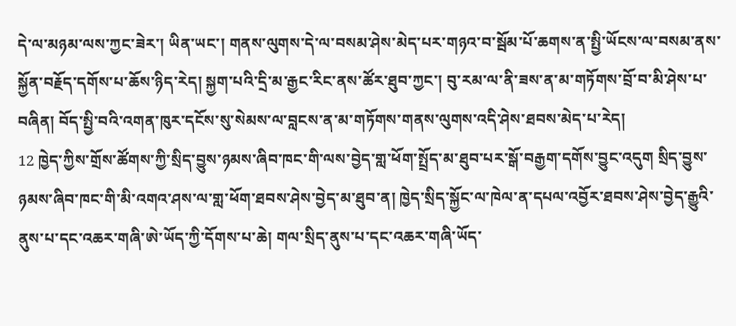དེ་ལ་མཉམ་ལས་ཀྱང་ཟེར་། ཡིན་ཡང་། གནས་ལུགས་དེ་ལ་བསམ་ཤེས་མེད་པར་གཉའ་བ་སྦོམ་པོ་ཆགས་ན་སྤྱི་ཡོངས་ལ་བསམ་ནས་སྐྱོན་བརྗོད་དགོས་པ་ཆོས་ཉིད་རེད། སྐྱག་པའི་དྲི་མ་རྒྱང་རིང་ནས་ཚོར་ཐུབ་ཀྱང་། བུ་རམ་ལ་ནི་ཟས་ན་མ་གཏོགས་བྲོ་བ་མི་ཤེས་པ་བཞིན། བོད་སྤྱི་བའི་འགན་ཁུར་དངོས་སུ་སེམས་ལ་བླངས་ན་མ་གཏོགས་གནས་ལུགས་འདི་ཤེས་ཐབས་མེད་པ་རེད།
12 ཁྱེད་ཀྱིས་གྲོས་ཚོགས་ཀྱི་སྲིད་བྱུས་ཉམས་ཞིབ་ཁང་གི་ལས་བྱེད་གླ་ཕོག་སྤྲོད་མ་ཐུབ་པར་སྒོ་བརྒྱག་དགོས་བྱུང་འདུག སྲིད་བྱུས་ཉམས་ཞིབ་ཁང་གི་མི་འགའ་ཤས་ལ་གླ་ཕོག་ཐབས་ཤེས་བྱེད་མ་ཐུབ་ན། ཁྱེད་སྲིད་སྐྱོང་ལ་ཁེལ་ན་དཔལ་འབྱོར་ཐབས་ཤེས་བྱེད་རྒྱུའི་ནུས་པ་དང་འཆར་གཞི་ཨེ་ཡོད་ཀྱི་དོགས་པ་ཆེ། གལ་སྲིད་ནུས་པ་དང་འཆར་གཞི་ཡོད་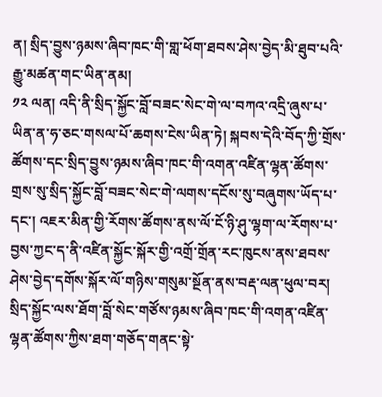ན། སྲིད་བྱུས་ཉམས་ཞིབ་ཁང་གི་གླ་ཕོག་ཐབས་ཤེས་བྱེད་མི་ཐུབ་པའི་རྒྱུ་མཚན་གང་ཡིན་ནམ།
༡༢ ལན། འདི་ནི་སྲིད་སྐྱོང་བློ་བཟང་སེང་གེ་ལ་བཀའ་འདྲི་ཞུས་པ་ཡིན་ན་ཧ་ཅང་གསལ་པོ་ཆགས་ངེས་ཡིན་ཏེ། སྐབས་དེའི་བོད་ཀྱི་གྲོས་ཚོགས་དང་སྲིད་བྱུས་ཉམས་ཞིབ་ཁང་གི་འགན་འཛིན་ལྷན་ཚོགས་གྲས་སུ་སྲིད་སྐྱོང་བློ་བཟང་སེང་གེ་ལགས་དངོས་སུ་བཞུགས་ཡོད་པ་དང་། འཇར་མིན་གྱི་རོགས་ཚོགས་ནས་ལོ་ངོ་ཉི་ཤུ་ལྷག་ལ་རོགས་པ་བྱས་ཀྱང་ད་ནི་འཛིན་སྐྱོང་སྐོར་གྱི་འགྲོ་གྲོན་རང་ཁུངས་ནས་ཐབས་ཤེས་བྱེད་དགོས་སྐོར་ལོ་གཉིས་གསུམ་སྔོན་ནས་བརྡ་ལན་ཕུལ་བར། སྲིད་སྐྱོང་ལས་ཐོག་བློ་སེང་གཙོས་ཉམས་ཞིབ་ཁང་གི་འགན་འཛིན་ལྷན་ཚོགས་ཀྱིས་ཐག་གཅོད་གནང་སྟེ་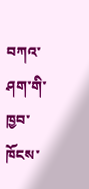བཀའ་ཤག་གི་ཁྱབ་ཁོངས་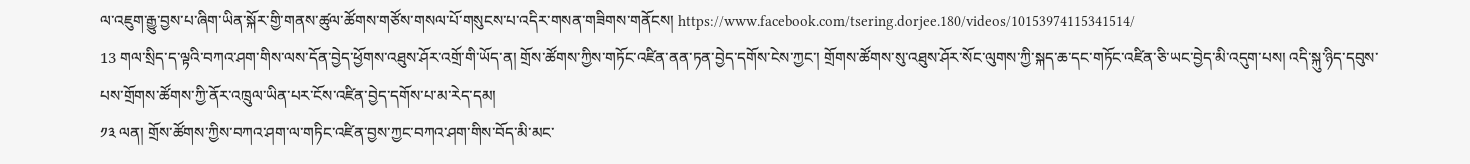ལ་འཇུག་རྒྱུ་བྱས་པ་ཞིག་ཡིན་སྐོར་གྱི་གནས་ཚུལ་ཚོགས་གཙོས་གསལ་པོ་གསུངས་པ་འདིར་གསན་གཟིགས་གནོངས། https://www.facebook.com/tsering.dorjee.180/videos/10153974115341514/
13 གལ་སྲིད་ད་ལྟའི་བཀའ་ཤག་གིས་ལས་དོན་བྱེད་ཕྱོགས་འཐུས་ཤོར་འགྲོ་གི་ཡོད་ན། གྲོས་ཚོགས་ཀྱིས་གཏོང་འཛིན་ནན་ཏན་བྱེད་དགོས་ངེས་ཀྱང་། གྲོགས་ཚོགས་སུ་འཐུས་ཤོར་སོང་ལུགས་ཀྱི་སྐད་ཆ་དང་གཏོང་འཛིན་ཅི་ཡང་བྱེད་མི་འདུག་པས། འདི་སྐུ་ཉིད་དབུས་པས་གྲོགས་ཚོགས་ཀྱི་ནོར་འཁྲུལ་ཡིན་པར་ངོས་འཛིན་བྱེད་དགོས་པ་མ་རེད་དམ།
༡༣ ལན། གྲོས་ཚོགས་ཀྱིས་བཀའ་ཤག་ལ་གཏིང་འཛིན་བྱས་ཀྱང་བཀའ་ཤག་གིས་བོད་མི་མང་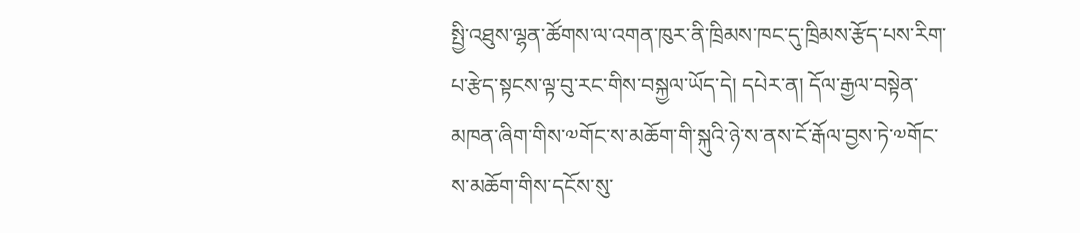སྤྱི་འཐུས་ལྷན་ཚོགས་ལ་འགན་ཁུར་ནི་ཁྲིམས་ཁང་དུ་ཁྲིམས་རྩོད་པས་རིག་པ་རྩེད་སྟངས་ལྟ་བུ་རང་གིས་བསྐྱལ་ཡོད་དེ། དཔེར་ན། དོལ་རྒྱལ་བསྟེན་མཁན་ཞིག་གིས་༧གོང་ས་མཆོག་གི་སྐུའི་ཉེ་ས་ནས་ངོ་རྒོལ་བྱས་ཏེ་༧གོང་ས་མཆོག་གིས་དངོས་སུ་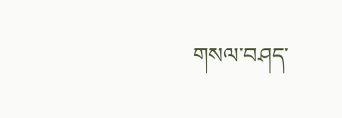གསལ་བཤད་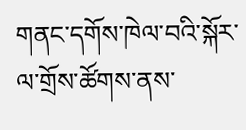གནང་དགོས་ཁེལ་བའི་སྐོར་ལ་གྲོས་ཚོགས་ནས་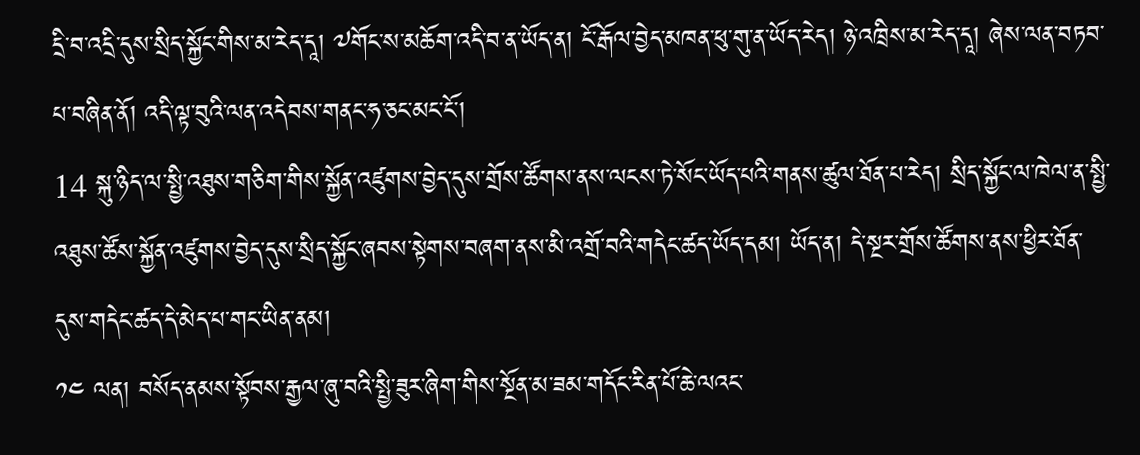དྲི་བ་འདྲི་དུས་སྲིད་སྐྱོང་གིས་མ་རེད་དཱ། ༧གོང་ས་མཆོག་འདི་བ་ན་ཡོད་ན། ངོ་རྒོལ་བྱེད་མཁན་ཕུ་གུ་ན་ཡོད་རེད། ཉེ་འཁྲིས་མ་རེད་དཱ། ཞེས་ལན་བཏབ་པ་བཞིན་ནོ། འདི་ལྟ་བུའི་ལན་འདེབས་གནང་ཧ་ཅང་མང་ངོ་།
14 སྐུ་ཉིད་ལ་སྤྱི་འཐུས་གཅིག་གིས་སྐྱོན་འཛུགས་བྱེད་དུས་གྲོས་ཚོགས་ནས་ལངས་ཏེ་སོང་ཡོད་པའི་གནས་ཚུལ་ཐོན་པ་རེད། སྲིད་སྐྱོང་ལ་ཁེལ་ན་སྤྱི་འཐུས་ཚོས་སྐྱོན་འཛུགས་བྱེད་དུས་སྲིད་སྐྱོང་ཞབས་སྟེགས་བཞག་ནས་མི་འགྲོ་བའི་གདེང་ཚད་ཡོད་དམ། ཡོད་ན། དེ་སྔར་གྲོས་ཚོགས་ནས་ཕྱིར་ཐོན་དུས་གདེང་ཚད་དེ་མེད་པ་གང་ཡིན་ནམ།
༡༤ ལན། བསོད་ནམས་སྟོབས་རྒྱལ་ཞུ་བའི་སྤྱི་ཟུར་ཞིག་གིས་སྔོན་མ་ཟམ་གདོང་རིན་པོ་ཆེ་ལའང་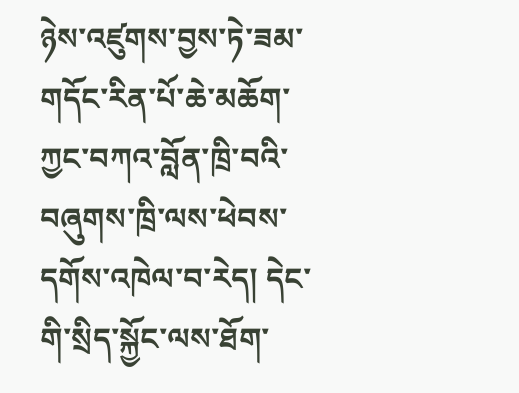ཉེས་འཛུགས་བྱས་ཏེ་ཟམ་གདོང་རིན་པོ་ཆེ་མཆོག་ཀྱང་བཀའ་བློན་ཁྲི་བའི་བཞུགས་ཁྲི་ལས་ཕེབས་དགོས་འཁེལ་བ་རེད། དེང་གི་སྲིད་སྐྱོང་ལས་ཐོག་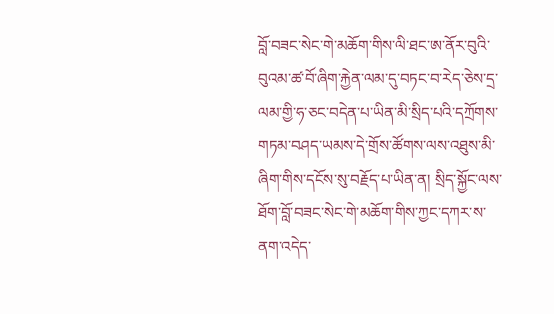བློ་བཟང་སེང་གེ་མཆོག་གིས་ལི་ཐང་ཨ་ནོར་བུའི་བུའམ་ཚ་བོ་ཞིག་རྐྱེན་ལམ་དུ་བཏང་བ་རེད་ཅེས་དྲ་ལམ་གྱི་ཧ་ཅང་བདེན་པ་ཡིན་མི་སྲིད་པའི་དཀྲོགས་གཏམ་བཤད་ཡམས་དེ་གྲོས་ཚོགས་ལས་འཐུས་མི་ཞིག་གིས་དངོས་སུ་བརྗོད་པ་ཡིན་ན། སྲིད་སྐྱོང་ལས་ཐོག་བློ་བཟང་སེང་གེ་མཆོག་གིས་ཀྱང་དཀར་ས་ནག་འདེད་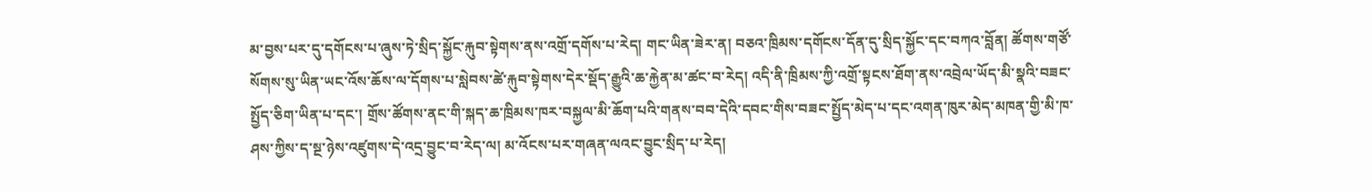མ་བྱས་པར་དུ་དགོངས་པ་ཞུས་ཏེ་སྲིད་སྐྱོང་རྐུབ་སྟེགས་ནས་འགྲོ་དགོས་པ་རེད། གང་ཡིན་ཟེར་ན། བཅའ་ཁྲིམས་དགོངས་དོན་དུ་སྲིད་སྐྱོང་དང་བཀའ་བློན། ཚོགས་གཙོ་སོགས་སུ་ཡིན་ཡང་འོས་ཆོས་ལ་དོགས་པ་སླེབས་ཚེ་རྐུབ་སྟེགས་དེར་སྡོད་རྒྱུའི་ཆ་རྐྱེན་མ་ཚང་བ་རེད། འདི་ནི་ཁྲིམས་ཀྱི་འགྲོ་སྟངས་ཐོག་ནས་འབྲེལ་ཡོད་མི་སྣའི་བཟང་སྤྱོད་ཅིག་ཡིན་པ་དང་། གྲོས་ཚོགས་ནང་གི་སྐད་ཆ་ཁྲིམས་ཁར་བསྐྱལ་མི་ཆོག་པའི་གནས་བབ་དེའི་དབང་གིས་བཟང་སྤྱོད་མེད་པ་དང་འགན་ཁུར་མེད་མཁན་གྱི་མི་ཁ་ཤས་ཀྱིས་ད་སྔ་ཉེས་འཛུགས་དེ་འདྲ་བྱུང་བ་རེད་ལ། མ་འོངས་པར་གཞན་ལའང་བྱུང་སྲིད་པ་རེད།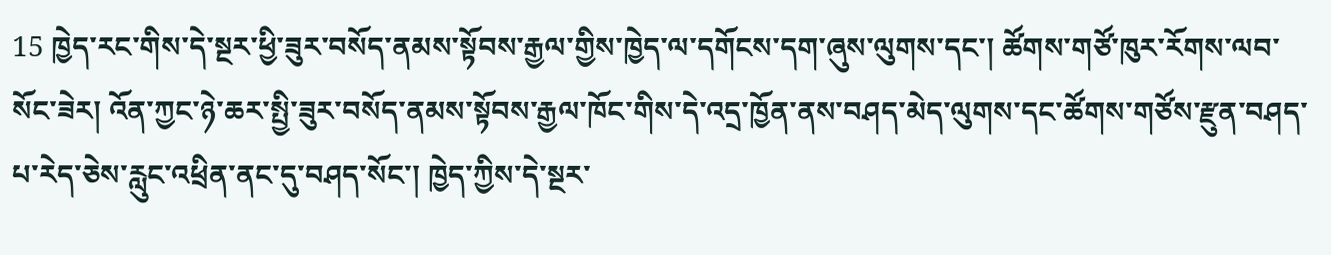15 ཁྱེད་རང་གིས་དེ་སྔར་ཕྱི་ཟུར་བསོད་ནམས་སྟོབས་རྒྱལ་གྱིས་ཁྱེད་ལ་དགོངས་དག་ཞུས་ལུགས་དང་། ཚོགས་གཙོ་ཁུར་རོགས་ལབ་སོང་ཟེར། འོན་ཀྱང་ཉེ་ཆར་སྤྱི་ཟུར་བསོད་ནམས་སྟོབས་རྒྱལ་ཁོང་གིས་དེ་འདྲ་ཁྱོན་ནས་བཤད་མེད་ལུགས་དང་ཚོགས་གཙོས་རྫུན་བཤད་པ་རེད་ཅེས་རླུང་འཕྲིན་ནང་དུ་བཤད་སོང་། ཁྱེད་ཀྱིས་དེ་སྔར་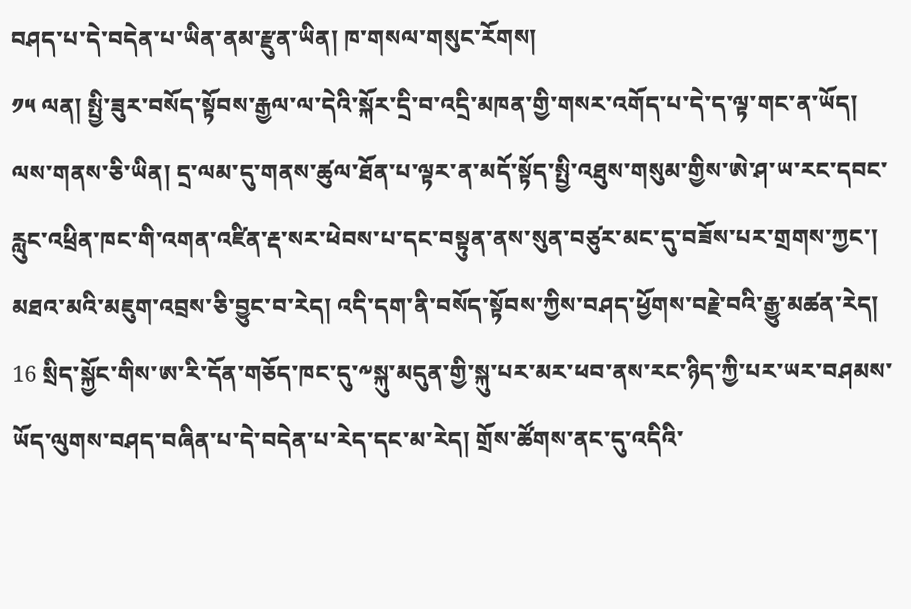བཤད་པ་དེ་བདེན་པ་ཡིན་ནམ་རྫུན་ཡིན། ཁ་གསལ་གསུང་རོགས།
༡༥ ལན། སྤྱི་ཟུར་བསོད་སྟོབས་རྒྱལ་ལ་དེའི་སྐོར་དྲི་བ་འདྲི་མཁན་གྱི་གསར་འགོད་པ་དེ་ད་ལྟ་གང་ན་ཡོད། ལས་གནས་ཅི་ཡིན། དྲ་ལམ་དུ་གནས་ཚུལ་ཐོན་པ་ལྟར་ན་མདོ་སྟོད་སྤྱི་འཐུས་གསུམ་གྱིས་ཨེ་ཤ་ཡ་རང་དབང་རླུང་འཕྲིན་ཁང་གི་འགན་འཛིན་རྡ་སར་ཕེབས་པ་དང་བསྟུན་ནས་སུན་བཙུར་མང་དུ་བཟོས་པར་གྲགས་ཀྱང་། མཐའ་མའི་མཇུག་འབྲས་ཅི་བྱུང་བ་རེད། འདི་དག་ནི་བསོད་སྟོབས་ཀྱིས་བཤད་ཕྱོགས་བརྗེ་བའི་རྒྱུ་མཚན་རེད།
16 སྲིད་སྐྱོང་གིས་ཨ་རི་དོན་གཅོད་ཁང་དུ་༸སྐུ་མདུན་གྱི་སྐུ་པར་མར་ཕབ་ནས་རང་ཉིད་ཀྱི་པར་ཡར་བཤམས་ཡོད་ལུགས་བཤད་བཞིན་པ་དེ་བདེན་པ་རེད་དང་མ་རེད། གྲོས་ཚོགས་ནང་དུ་འདིའི་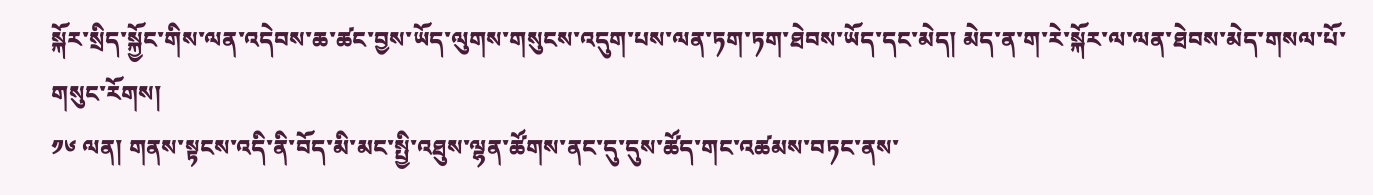སྐོར་སྲིད་སྐྱོང་གིས་ལན་འདེབས་ཆ་ཚང་བྱས་ཡོད་ལུགས་གསུངས་འདུག་པས་ལན་ཏག་ཏག་ཐེབས་ཡོད་དང་མེད། མེད་ན་ག་རེ་སྐོར་ལ་ལན་ཐེབས་མེད་གསལ་པོ་གསུང་རོགས།
༡༦ ལན། གནས་སྟངས་འདི་ནི་བོད་མི་མང་སྤྱི་འཐུས་ལྷན་ཚོགས་ནང་དུ་དུས་ཚོད་གང་འཚམས་བཏང་ནས་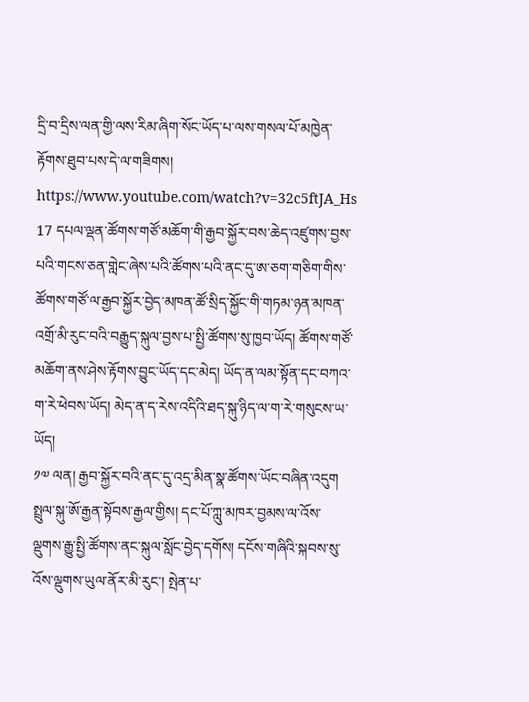དྲི་བ་དྲིས་ལན་གྱི་ལས་རིམ་ཞིག་སོང་ཡོད་པ་ལས་གསལ་པོ་མཁྱེན་རྟོགས་ཐུབ་པས་དེ་ལ་གཟིགས། https://www.youtube.com/watch?v=32c5ftJA_Hs
17 དཔལ་ལྡན་ཚོགས་གཙོ་མཆོག་གི་རྒྱབ་སྐྱོར་བས་ཆེད་འཛུགས་བྱས་པའི་གངས་ཅན་གླེང་ཞེས་པའི་ཚོགས་པའི་ནང་དུ་ཨ་ཅག་གཅིག་གིས་ཚོགས་གཙོ་ལ་རྒྱབ་སྐྱོར་བྱེད་མཁན་ཚོ་སྲིད་སྐྱོང་གི་གཏམ་ཉན་མཁན་འགྲོ་མི་རུང་བའི་བརྒྱུད་སྐུལ་བྱས་པ་སྤྱི་ཚོགས་སུ་ཁྱབ་ཡོད། ཚོགས་གཙོ་མཆོག་ནས་ཤེས་རྟོགས་བྱུང་ཡོད་དང་མེད། ཡོད་ན་ལམ་སྟོན་དང་བཀའ་ག་རེ་ཕེབས་ཡོད། མེད་ན་ད་རེས་འདིའི་ཐད་སྐུ་ཉིད་ལ་ག་རེ་གསུངས་ཡ་ཡོད།
༡༧ ལན། རྒྱབ་སྐྱོར་བའི་ནང་དུ་འདྲ་མིན་སྣ་ཚོགས་ཡོང་བཞིན་འདུག སྤྲུལ་སྐུ་ཨོ་རྒྱན་སྟོབས་རྒྱལ་གྱིས། དང་པོ་ཀླུ་མཁར་བྱམས་ལ་འོས་ལྡུགས་རྒྱུ་སྤྱི་ཚོགས་ནང་སྐུལ་སློང་བྱེད་དགོས། དངོས་གཞིའི་སྐབས་སུ་འོས་ལྡུགས་ཡུལ་ནོར་མི་རུང་། སྤེན་པ་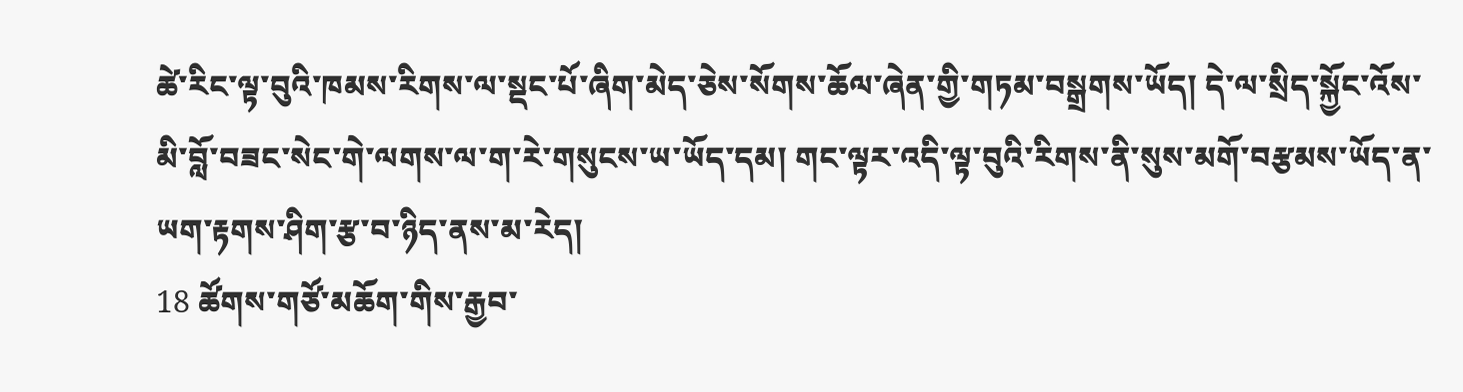ཚེ་རིང་ལྟ་བུའི་ཁམས་རིགས་ལ་སྡང་པོ་ཞིག་མེད་ཅེས་སོགས་ཆོལ་ཞེན་གྱི་གཏམ་བསྒྲགས་ཡོད། དེ་ལ་སྲིད་སྐྱོང་འོས་མི་བློ་བཟང་སེང་གེ་ལགས་ལ་ག་རེ་གསུངས་ཡ་ཡོད་དམ། གང་ལྟར་འདི་ལྟ་བུའི་རིགས་ནི་སུས་མགོ་བརྩམས་ཡོད་ན་ཡག་རྟགས་ཤིག་རྩ་བ་ཉིད་ནས་མ་རེད།
18 ཚོགས་གཙོ་མཆོག་གིས་རྒྱབ་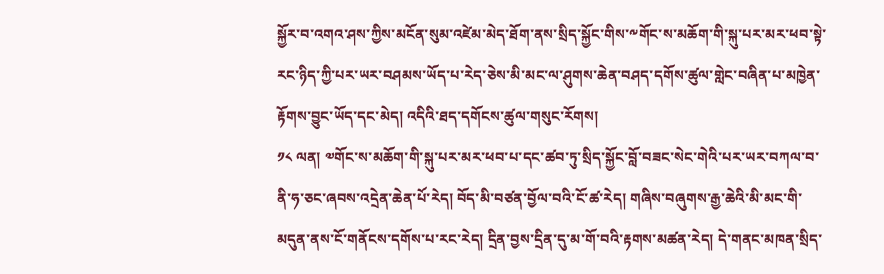སྐྱོར་བ་འགའ་ཤས་ཀྱིས་མངོན་སུམ་འཛེམ་མེད་ཐོག་ནས་སྲིད་སྐྱོང་གིས་༸གོང་ས་མཆོག་གི་སྐུ་པར་མར་ཕབ་སྟེ་རང་ཉིད་ཀྱི་པར་ཡར་བཤམས་ཡོད་པ་རེད་ཅེས་མི་མང་ལ་ཤུགས་ཆེན་བཤད་དགོས་ཚུལ་གླེང་བཞིན་པ་མཁྱེན་རྟོགས་བྱུང་ཡོད་དང་མེད། འདིའི་ཐད་དགོངས་ཚུལ་གསུང་རོགས།
༡༨ ལན། ༧གོང་ས་མཆོག་གི་སྐུ་པར་མར་ཕབ་པ་དང་ཚབ་ཏུ་སྲིད་སྐྱོང་བློ་བཟང་སེང་གེའི་པར་ཡར་བཀལ་བ་ནི་ཧ་ཅང་ཞབས་འདྲེན་ཆེན་པོ་རེད། བོད་མི་བཙན་བྱོལ་བའི་ངོ་ཚ་རེད། གཞིས་བཞུགས་རྒྱ་ཆེའི་མི་མང་གི་མདུན་ནས་ངོ་གནོངས་དགོས་པ་རང་རེད། དྲིན་བྱས་དྲིན་དུ་མ་གོ་བའི་རྟགས་མཚན་རེད། དེ་གནང་མཁན་སྲིད་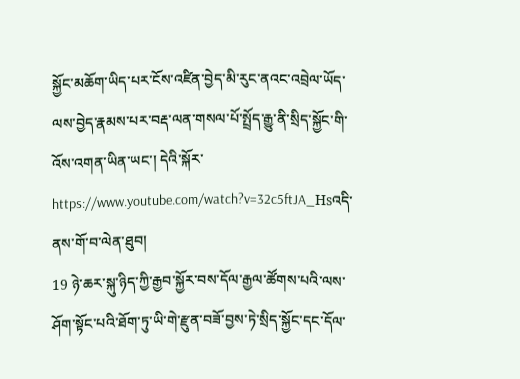སྐྱོང་མཆོག་ཡིད་པར་ངོས་འཛིན་བྱེད་མི་རུང་ནའང་འབྲེལ་ཡོད་ལས་བྱེད་རྣམས་པར་བརྡ་ལན་གསལ་པོ་སྤྲོད་རྒྱུ་ནི་སྲིད་སྐྱོང་གི་འོས་འགན་ཡིན་ཡང་། དེའི་སྐོར་https://www.youtube.com/watch?v=32c5ftJA_Hsའདི་ནས་གོ་བ་ལེན་ཐུབ།
19 ཉེ་ཆར་སྐུ་ཉིད་ཀྱི་རྒྱབ་སྐྱོར་བས་དོལ་རྒྱལ་ཚོགས་པའི་ལས་ཤོག་སྟོང་པའི་ཐོག་ཏུ་ཡི་གེ་རྫུན་བཟོ་བྱས་ཏེ་སྲིད་སྐྱོང་དང་དོལ་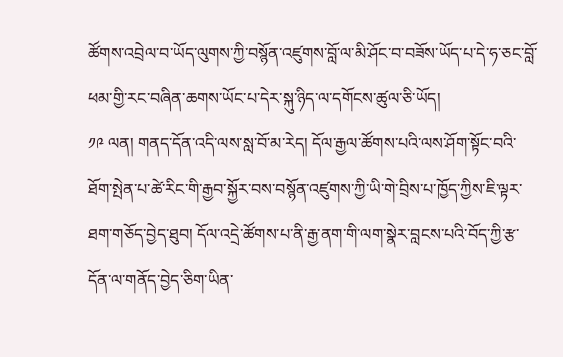ཚོགས་འབྲེལ་བ་ཡོད་ལུགས་ཀྱི་བསྙོན་འཛུགས་བློ་ལ་མི་ཤོང་བ་བཟོས་ཡོད་པ་དེ་ཧ་ཅང་བློ་ཕམ་གྱི་རང་བཞིན་ཆགས་ཡོང་པ་དེར་སྐུ་ཉིད་ལ་དགོངས་ཚུལ་ཅི་ཡོད།
༡༩ ལན། གནད་དོན་འདི་ལས་སླ་བོ་མ་རེད། དོལ་རྒྱལ་ཚོགས་པའི་ལས་ཤོག་སྟོང་བའི་ཐོག་སྤེན་པ་ཚེ་རིང་གི་རྒྱབ་སྐྱོར་བས་བསྙོན་འཛུགས་ཀྱི་ཡི་གེ་བྲིས་པ་ཁྱོད་ཀྱིས་ཇི་ལྟར་ཐག་གཅོད་བྱེད་ཐུབ། དོལ་འདྲེ་ཚོགས་པ་ནི་རྒྱ་ནག་གི་ལག་སྣེར་བླངས་པའི་བོད་ཀྱི་རྩ་དོན་ལ་གནོད་བྱེད་ཅིག་ཡིན་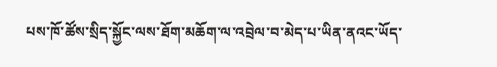པས་ཁོ་ཚོས་སྲིད་སྐྱོང་ལས་ཐོག་མཆོག་ལ་འབྲེལ་བ་མེད་པ་ཡིན་ནའང་ཡོད་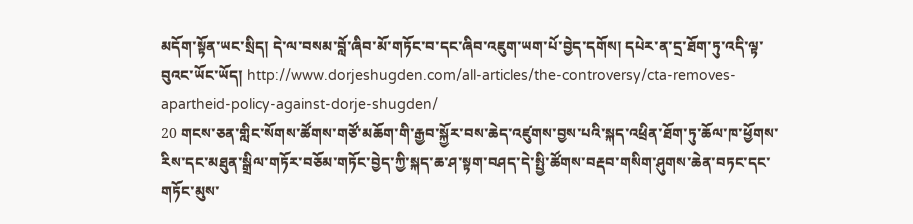མདོག་སྟོན་ཡང་སྲིད། དེ་ལ་བསམ་བློ་ཞིབ་མོ་གཏོང་བ་དང་ཞིབ་འཇུག་ཡག་པོ་བྱེད་དགོས། དཔེར་ན་དྲ་ཐོག་ཏུ་འདི་ལྟ་བུའང་ཡོང་ཡོད། http://www.dorjeshugden.com/all-articles/the-controversy/cta-removes-apartheid-policy-against-dorje-shugden/
20 གངས་ཅན་གླིང་སོགས་ཚོགས་གཙོ་མཆོག་གི་རྒྱབ་སྐྱོར་བས་ཆེད་འཛུགས་བྱས་པའི་སྐད་འཕྲིན་ཐོག་ཏུ་ཆོལ་ཁ་ཕྱོགས་རིས་དང་མཐུན་སྒྲིལ་གཏོར་བཅོམ་གཏོང་བྱེད་ཀྱི་སྐད་ཆ་ཤ་སྟག་བཤད་དེ་སྤྱི་ཚོགས་བརྡབ་གསིག་ཤུགས་ཆེན་བཏང་དང་གཏོང་མུས་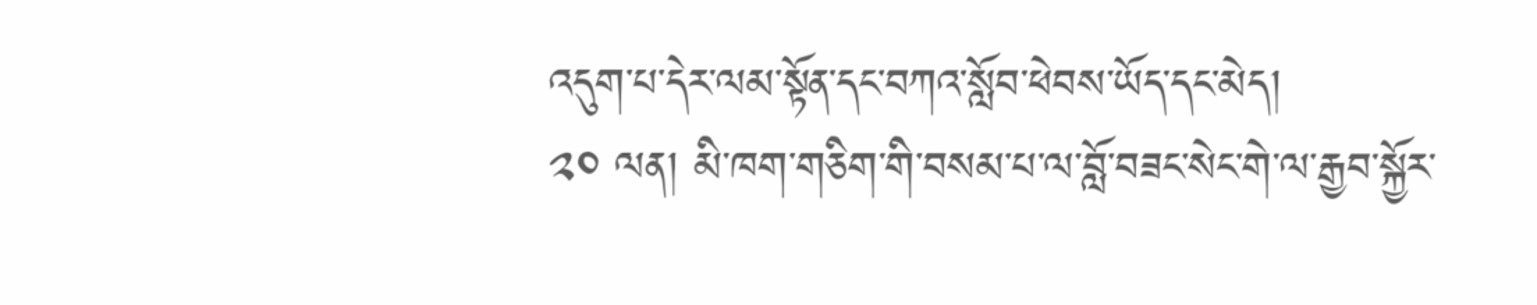འདུག་པ་དེར་ལམ་སྟོན་དང་བཀའ་སློབ་ཕེབས་ཡོད་དང་མེད།
༢༠ ལན། མི་ཁག་གཅིག་གི་བསམ་པ་ལ་བློ་བཟང་སེང་གེ་ལ་རྒྱབ་སྐྱོར་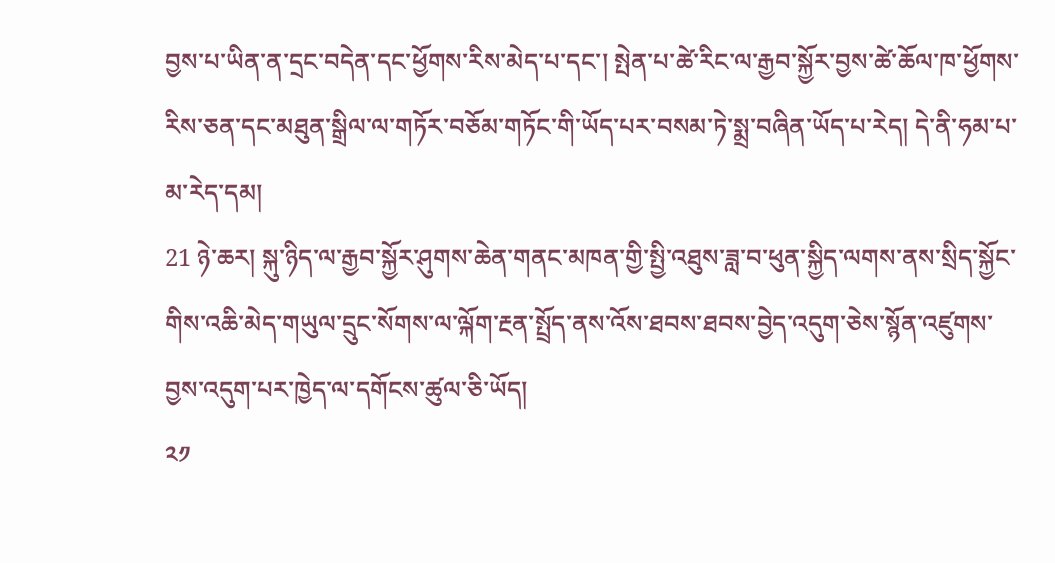བྱས་པ་ཡིན་ན་དྲང་བདེན་དང་ཕྱོགས་རིས་མེད་པ་དང་། སྤེན་པ་ཚེ་རིང་ལ་རྒྱབ་སྐྱོར་བྱས་ཚེ་ཆོལ་ཁ་ཕྱོགས་རིས་ཅན་དང་མཐུན་སྒྲིལ་ལ་གཏོར་བཅོམ་གཏོང་གི་ཡོད་པར་བསམ་ཏེ་སྨྲ་བཞིན་ཡོད་པ་རེད། དེ་ནི་ཧམ་པ་མ་རེད་དམ།
21 ཉེ་ཆར། སྐུ་ཉིད་ལ་རྒྱབ་སྐྱོར་ཤུགས་ཆེན་གནང་མཁན་གྱི་སྤྱི་འཐུས་ཟླ་བ་ཕུན་སྐྱིད་ལགས་ནས་སྲིད་སྐྱོང་གིས་འཆི་མེད་གཡུལ་དྲུང་སོགས་ལ་ལྐོག་རྔན་སྤྲོད་ནས་འོས་ཐབས་ཐབས་བྱེད་འདུག་ཅེས་སྙོན་འཛུགས་བྱས་འདུག་པར་ཁྱེད་ལ་དགོངས་ཚུལ་ཅི་ཡོད།
༢༡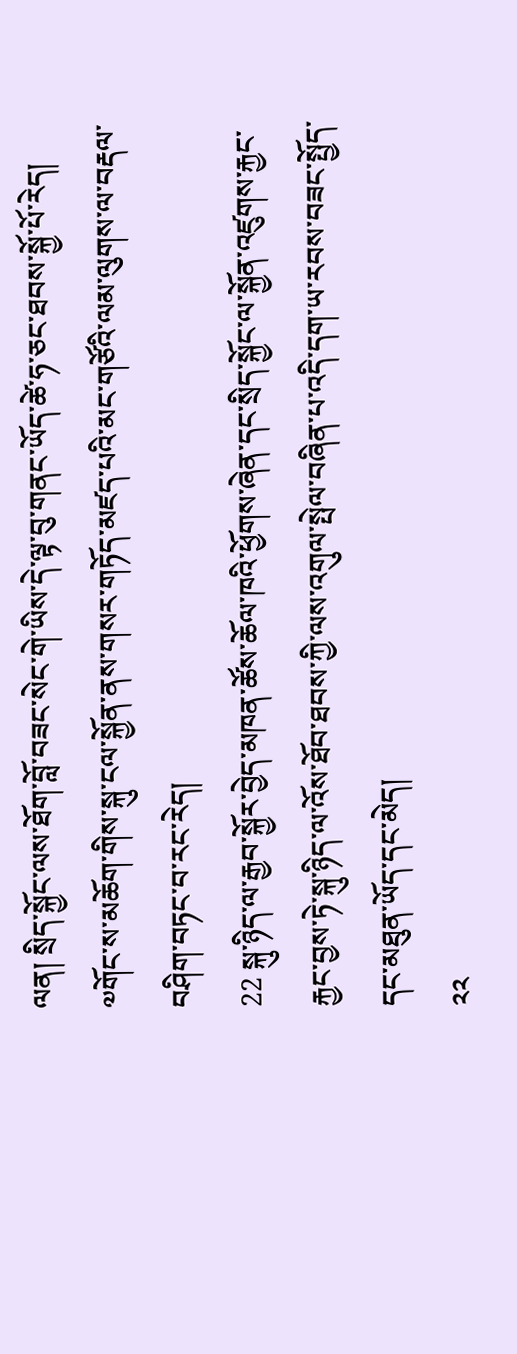ལན། སྲིད་སྐྱོང་ལས་ཐོག་བློ་བཟང་སེང་གེ་ཡིས་དེ་ལྟ་བུ་གནང་ཡོད་ཚེ་ཧ་ཅང་ཐབས་སྐྱོ་པོ་རེད། ༧གོང་ས་མཆོག་གིས་སྐུ་ངལ་སྐྱོན་ནས་གསར་གཏོད་མཛད་པའི་མང་གཙོའི་ལམ་ལུགས་ལ་བརྡལ་བཤིག་བཏང་བ་རང་རེད།
22 སྐུ་ཉིད་ལ་རྒྱབ་སྐྱོར་བྱེད་མཁན་ཚོས་ཆོལ་ཁའི་ཕྱོགས་ཞེན་དང་སྲིད་སྐྱོང་ལ་སྐྱོན་འཛུགས་རྐྱང་རྐྱང་བྱས་ཏེ་སྐུ་ཉིད་ལ་འོས་ཐོབ་ཐབས་ཀྱི་ལས་འགུལ་སྤེལ་བཞིན་པ་འདི་དག་ཡ་རབས་བཟང་སྤྱོད་དང་མཐུན་ཡོད་དང་མེད།
༢༢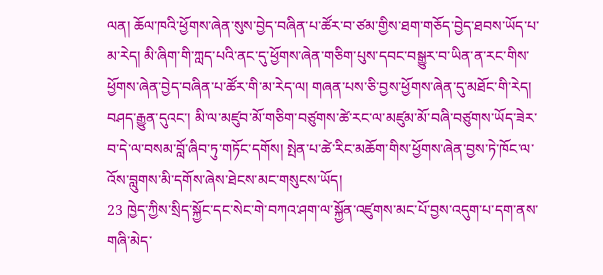ལན། ཆོལ་ཁའི་ཕྱོགས་ཞེན་སུས་བྱེད་བཞིན་པ་ཚོར་བ་ཙམ་གྱིས་ཐག་གཅོད་བྱེད་ཐབས་ཡོད་པ་མ་རེད། མི་ཞིག་གི་ཀླད་པའི་ནང་དུ་ཕྱོགས་ཞེན་གཅིག་པུས་དབང་བསྒྱུར་བ་ཡིན་ན་རང་གིས་ཕྱོགས་ཞེན་བྱེད་བཞིན་པ་ཚོར་གི་མ་རེད་ལ། གཞན་པས་ཅི་བྱས་ཕྱོགས་ཞེན་དུ་མཐོང་གི་རེད། བཤད་རྒྱུན་དུའང་། མི་ལ་མཛུབ་མོ་གཅིག་བཙུགས་ཚེ་རང་ལ་མཛུམ་མོ་བཞི་བཙུགས་ཡོད་ཟེར་བ་དེ་ལ་བསམ་བློ་ཞིབ་ཏུ་གཏོང་དགོས། སྤེན་པ་ཚེ་རིང་མཆོག་གིས་ཕྱོགས་ཞེན་བྱས་ཏེ་ཁོང་ལ་འོས་བླུགས་མི་དགོས་ཞེས་ཐེངས་མང་གསུངས་ཡོད།
23 ཁྱེད་ཀྱིས་སྲིད་སྐྱོང་དང་སེང་གེ་བཀའ་ཤག་ལ་སྐྱོན་འཛུགས་མང་པོ་བྱས་འདུག་པ་དག་ནས་གཞི་མེད་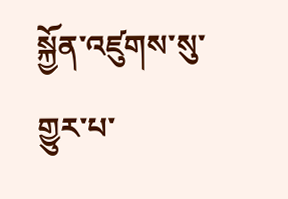སྐྱོན་འཛུགས་སུ་གྱུར་པ་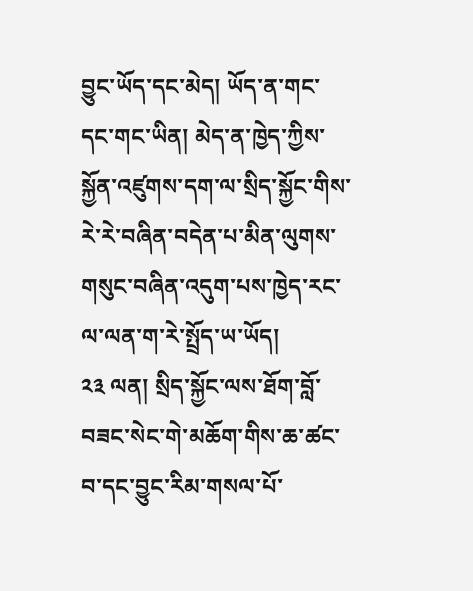བྱུང་ཡོད་དང་མེད། ཡོད་ན་གང་དང་གང་ཡིན། མེད་ན་ཁྱེད་ཀྱིས་སྐྱོན་འཛུགས་དག་ལ་སྲིད་སྐྱོང་གིས་རེ་རེ་བཞིན་བདེན་པ་མིན་ལུགས་གསུང་བཞིན་འདུག་པས་ཁྱེད་རང་ལ་ལན་ག་རེ་སྤྲོད་ཡ་ཡོད།
༢༣ ལན། སྲིད་སྐྱོང་ལས་ཐོག་བློ་བཟང་སེང་གེ་མཆོག་གིས་ཆ་ཚང་བ་དང་བྱུང་རིམ་གསལ་པོ་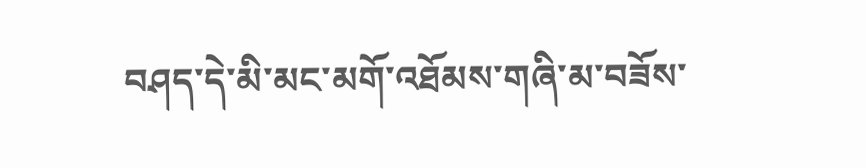བཤད་དེ་མི་མང་མགོ་འཐོམས་གཞི་མ་བཟོས་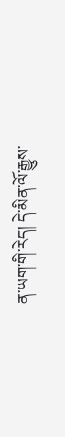ན་ཡག་གི་རེད། དེ་མིན་ལོ་རྒྱུས་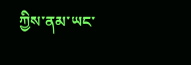ཀྱིས་ནམ་ཡང་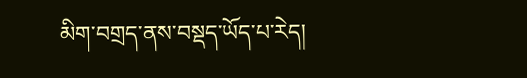མིག་བགྲད་ནས་བསྡད་ཡོད་པ་རེད།